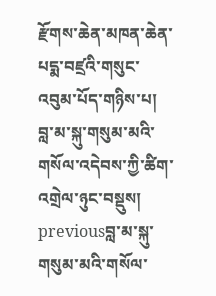རྫོགས་ཆེན་མཁན་ཆེན་པདྨ་བཛྲའི་གསུང་འབུམ་པོད་གཉིས་པ།
བླ་མ་སྐུ་གསུམ་མའི་གསོལ་འདེབས་ཀྱི་ཚིག་འགྲེལ་ཉུང་བསྡུས།
previousབླ་མ་སྐུ་གསུམ་མའི་གསོལ་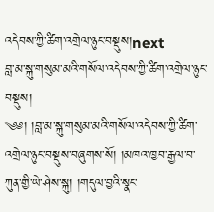འདེབས་ཀྱི་ཚིག་འགྲེལ་ཉུང་བསྡུས།next
བླ་མ་སྐུ་གསུམ་མའི་གསོལ་འདེབས་ཀྱི་ཚིག་འགྲེལ་ཉུང་བསྡུས།
༄༅། །བླ་མ་སྐུ་གསུམ་མའི་གསོལ་འདེབས་ཀྱི་ཚིག་འགྲེལ་ཉུང་བསྡུས་བཞུགས་སོ། །མཁའ་ཁྱབ་རྒྱལ་བ་ཀུན་གྱི་ཡེ་ཤེས་སྐུ། །གདུལ་བྱའི་སྣང་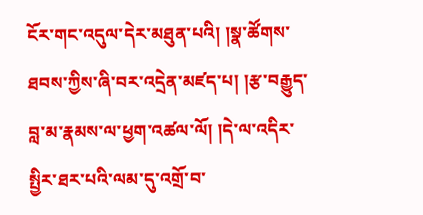ངོར་གང་འདུལ་དེར་མཐུན་པའི། །སྣ་ཚོགས་ཐབས་ཀྱིས་ཞི་བར་འདྲེན་མཛད་པ། །རྩ་བརྒྱུད་བླ་མ་རྣམས་ལ་ཕྱག་འཚལ་ལོ། །དེ་ལ་འདིར་སྤྱིར་ཐར་པའི་ལམ་དུ་འགྲོ་བ་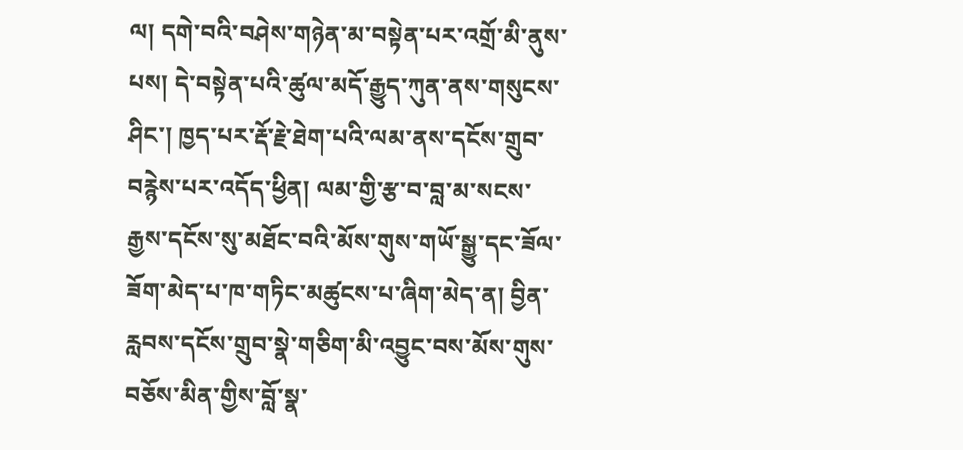ལ། དགེ་བའི་བཤེས་གཉེན་མ་བསྟེན་པར་འགྲོ་མི་ནུས་པས། དེ་བསྟེན་པའི་ཚུལ་མདོ་རྒྱུད་ཀུན་ནས་གསུངས་ཤིང་། ཁྱད་པར་རྡོ་རྗེ་ཐེག་པའི་ལམ་ནས་དངོས་གྲུབ་བརྙེས་པར་འདོད་ཕྱིན། ལམ་གྱི་རྩ་བ་བླ་མ་སངས་རྒྱས་དངོས་སུ་མཐོང་བའི་མོས་གུས་གཡོ་སྒྱུ་དང་ཟོལ་ཟོག་མེད་པ་ཁ་གཏིང་མཚུངས་པ་ཞིག་མེད་ན། བྱིན་རླབས་དངོས་གྲུབ་སྣེ་གཅིག་མི་འབྱུང་བས་མོས་གུས་བཅོས་མིན་གྱིས་བློ་སྣ་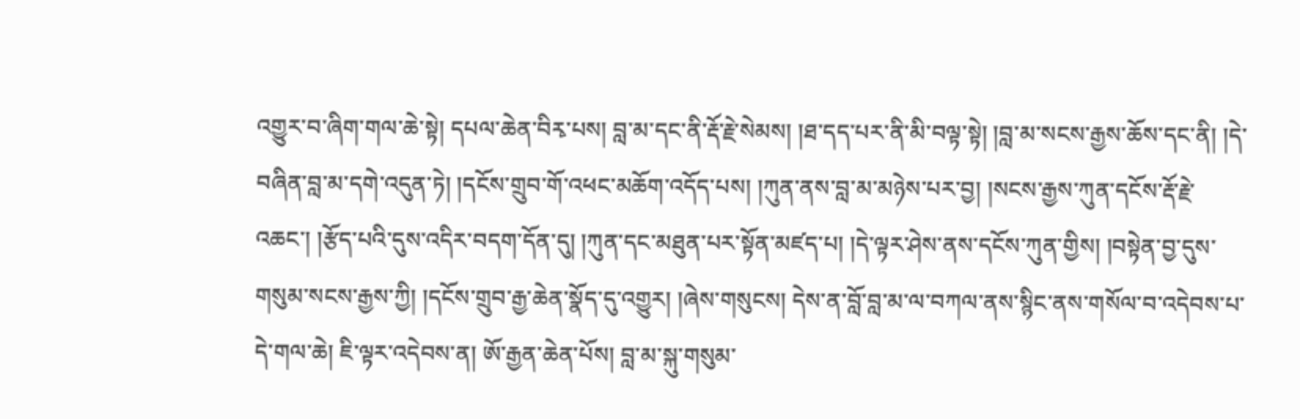འགྱུར་བ་ཞིག་གལ་ཆེ་སྟེ། དཔལ་ཆེན་བིཪྭ་པས། བླ་མ་དང་ནི་རྡོ་རྗེ་སེམས། །ཐ་དད་པར་ནི་མི་བལྟ་སྟེ། །བླ་མ་སངས་རྒྱས་ཆོས་དང་ནི། །དེ་བཞིན་བླ་མ་དགེ་འདུན་ཏེ། །དངོས་གྲུབ་གོ་འཕང་མཆོག་འདོད་པས། །ཀུན་ནས་བླ་མ་མཉེས་པར་བྱ། །སངས་རྒྱས་ཀུན་དངོས་རྡོ་རྗེ་འཆང་། །རྩོད་པའི་དུས་འདིར་བདག་དོན་དུ། །ཀུན་དང་མཐུན་པར་སྟོན་མཛད་པ། །དེ་ལྟར་ཤེས་ནས་དངོས་ཀུན་གྱིས། །བསྟེན་བྱ་དུས་གསུམ་སངས་རྒྱས་ཀྱི། །དངོས་གྲུབ་རྒྱ་ཆེན་སྣོད་དུ་འགྱུར། །ཞེས་གསུངས། དེས་ན་བློ་བླ་མ་ལ་བཀལ་ནས་སྙིང་ནས་གསོལ་བ་འདེབས་པ་དེ་གལ་ཆེ། ཇི་ལྟར་འདེབས་ན། ཨོ་རྒྱན་ཆེན་པོས། བླ་མ་སྐུ་གསུམ་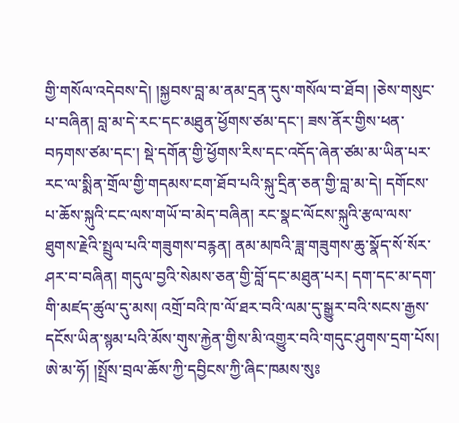གྱི་གསོལ་འདེབས་དེ། །སྐྱབས་བླ་མ་ནམ་དྲན་དུས་གསོལ་བ་ཐོབ། །ཅེས་གསུང་པ་བཞིན། བླ་མ་དེ་རང་དང་མཐུན་ཕྱོགས་ཙམ་དང་། ཟས་ནོར་གྱིས་ཕན་བཏགས་ཙམ་དང་། སྡེ་དགོན་གྱི་ཕྱོགས་རིས་དང་འདོད་ཞེན་ཙམ་མ་ཡིན་པར་རང་ལ་སྨིན་གྲོལ་གྱི་གདམས་ངག་ཐོབ་པའི་སྐུ་དྲིན་ཅན་གྱི་བླ་མ་དེ། དགོངས་པ་ཆོས་སྐུའི་ངང་ལས་གཡོ་བ་མེད་བཞིན། རང་སྣང་ལོངས་སྐུའི་རྩལ་ལས་ཐུགས་རྗེའི་སྤྲུལ་པའི་གཟུགས་བརྙན། ནམ་མཁའི་ཟླ་གཟུགས་ཆུ་སྣོད་སོ་སོར་ཤར་བ་བཞིན། གདུལ་བྱའི་སེམས་ཅན་གྱི་བློ་དང་མཐུན་པར། དག་དང་མ་དག་གི་མཛད་ཚུལ་དུ་མས། འགྲོ་བའི་ཁ་ལོ་ཐར་བའི་ལམ་དུ་སྒྱུར་བའི་སངས་རྒྱས་དངོས་ཡིན་སྙམ་པའི་མོས་གུས་རྐྱེན་གྱིས་མི་འགྱུར་བའི་གདུང་ཤུགས་དྲག་པོས། ཨེ་མ་ཧོ། །སྤྲོས་བྲལ་ཆོས་ཀྱི་དབྱིངས་ཀྱི་ཞིང་ཁམས་སུཿ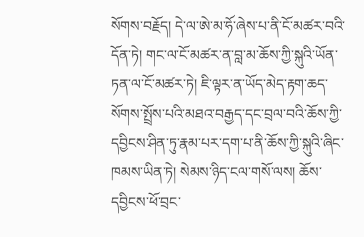སོགས་བརྗོད། དེ་ལ་ཨེ་མ་ཧོ་ཞེས་པ་ནི་ངོ་མཚར་བའི་དོན་ཏེ། གང་ལ་ངོ་མཚར་ན་བླ་མ་ཆོས་ཀྱི་སྐུའི་ཡོན་ཏན་ལ་ངོ་མཚར་ཏེ། ཇི་ལྟར་ན་ཡོད་མེད་རྟག་ཆད་སོགས་སྤྲོས་པའི་མཐའ་བརྒྱད་དང་བྲལ་བའི་ཆོས་ཀྱི་དབྱིངས་ཤིན་ཏུ་རྣམ་པར་དག་པ་ནི་ཆོས་ཀྱི་སྐུའི་ཞིང་ཁམས་ཡིན་ཏེ། སེམས་ཉིད་ངལ་གསོ་ལས། ཆོས་དབྱིངས་ཕོ་བྲང་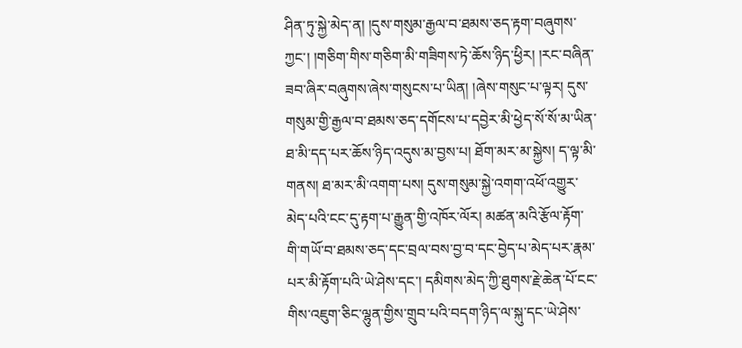ཤིན་ཏུ་སྐྱེ་མེད་ན། །དུས་གསུམ་རྒྱལ་བ་ཐམས་ཅད་རྟག་བཞུགས་ཀྱང་། །གཅིག་གིས་གཅིག་མི་གཟིགས་ཏེ་ཆོས་ཉིད་ཕྱིར། །རང་བཞིན་ཟབ་ཞིར་བཞུགས་ཞེས་གསུངས་པ་ཡིན། །ཞེས་གསུང་པ་ལྟར། དུས་གསུམ་གྱི་རྒྱལ་བ་ཐམས་ཅད་དགོངས་པ་དབྱེར་མི་ཕྱེད་སོ་སོ་མ་ཡིན་ཐ་མི་དད་པར་ཆོས་ཉིད་འདུས་མ་བྱས་པ། ཐོག་མར་མ་སྐྱེས། ད་ལྟ་མི་གནས། ཐ་མར་མི་འགག་པས། དུས་གསུམ་སྐྱེ་འགག་འཕོ་འགྱུར་མེད་པའི་ངང་དུ་རྟག་པ་རྒྱུན་གྱི་འཁོར་ལོར། མཚན་མའི་རྩོལ་རྟོག་གི་གཡོ་བ་ཐམས་ཅད་དང་བྲལ་བས་བྱ་བ་དང་བྱེད་པ་མེད་པར་རྣམ་པར་མི་རྟོག་པའི་ཡེ་ཤེས་དང་། དམིགས་མེད་ཀྱི་ཐུགས་རྗེ་ཆེན་པོ་ངང་གིས་འཇུག་ཅིང་ལྷུན་གྱིས་གྲུབ་པའི་བདག་ཉིད་ལ་སྐུ་དང་ཡེ་ཤེས་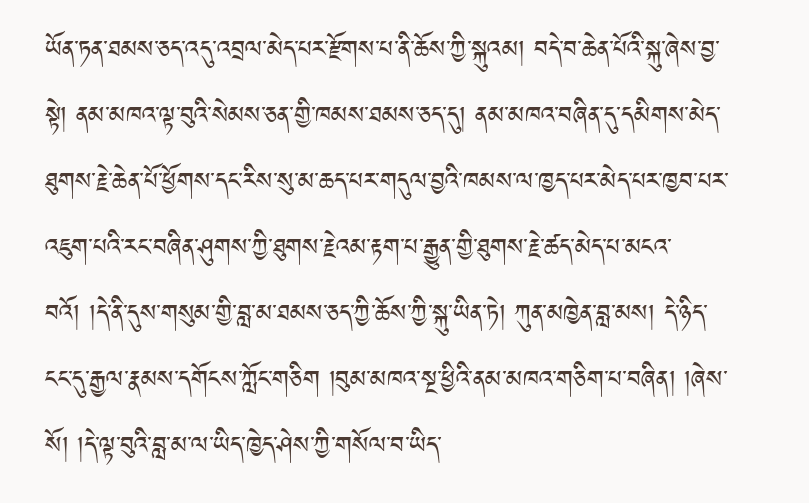ཡོན་ཏན་ཐམས་ཅད་འདུ་འབྲལ་མེད་པར་རྫོགས་པ་ནི་ཆོས་ཀྱི་སྐུའམ། བདེ་བ་ཆེན་པོའི་སྐུ་ཞེས་བྱ་སྟེ། ནམ་མཁའ་ལྟ་བུའི་སེམས་ཅན་གྱི་ཁམས་ཐམས་ཅད་དུ། ནམ་མཁའ་བཞིན་དུ་དམིགས་མེད་ཐུགས་རྗེ་ཆེན་པོ་ཕྱོགས་དང་རིས་སུ་མ་ཆད་པར་གདུལ་བྱའི་ཁམས་ལ་ཁྱད་པར་མེད་པར་ཁྱབ་པར་འཇུག་པའི་རང་བཞིན་ཤུགས་ཀྱི་ཐུགས་རྗེའམ་རྟག་པ་རྒྱུན་གྱི་ཐུགས་རྗེ་ཚད་མེད་པ་མངའ་བའོ། །དེ་ནི་དུས་གསུམ་གྱི་བླ་མ་ཐམས་ཅད་ཀྱི་ཆོས་ཀྱི་སྐུ་ཡིན་ཏེ། ཀུན་མཁྱེན་བླ་མས། དེ་ཉིད་ངང་དུ་རྒྱལ་རྣམས་དགོངས་ཀློང་གཅིག །བུམ་མཁའ་སྔ་ཕྱིའི་ནམ་མཁའ་གཅིག་པ་བཞིན། །ཞེས་སོ། །དེ་ལྟ་བུའི་བླ་མ་ལ་ཡིད་ཁྱེད་ཤེས་ཀྱི་གསོལ་བ་ཡིད་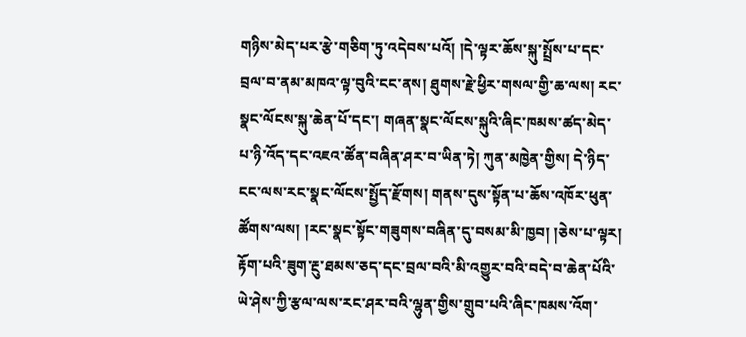གཉིས་མེད་པར་རྩེ་གཅིག་ཏུ་འདེབས་པའོ། །དེ་ལྟར་ཆོས་སྐུ་སྤྲོས་པ་དང་བྲལ་བ་ནམ་མཁའ་ལྟ་བུའི་ངང་ནས། ཐུགས་རྗེ་ཕྱིར་གསལ་གྱི་ཆ་ལས། རང་སྣང་ལོངས་སྐུ་ཆེན་པོ་དང་། གཞན་སྣང་ལོངས་སྐུའི་ཞིང་ཁམས་ཚད་མེད་པ་ཉི་འོད་དང་འཇའ་ཚོན་བཞིན་ཤར་བ་ཡིན་ཏེ། ཀུན་མཁྱེན་གྱིས། དེ་ཉིད་ངང་ལས་རང་སྣང་ལོངས་སྤྱོད་རྫོགས། གནས་དུས་སྟོན་པ་ཆོས་འཁོར་ཕུན་ཚོགས་ལས། །རང་སྣང་སྟོང་གཟུགས་བཞིན་དུ་བསམ་མི་ཁྱབ། །ཅེས་པ་ལྟར། རྟོག་པའི་ཟུག་རྔུ་ཐམས་ཅད་དང་བྲལ་བའི་མི་འགྱུར་བའི་བདེ་བ་ཆེན་པོའི་ཡེ་ཤེས་ཀྱི་རྩལ་ལས་རང་ཤར་བའི་ལྷུན་གྱིས་གྲུབ་པའི་ཞིང་ཁམས་འོག་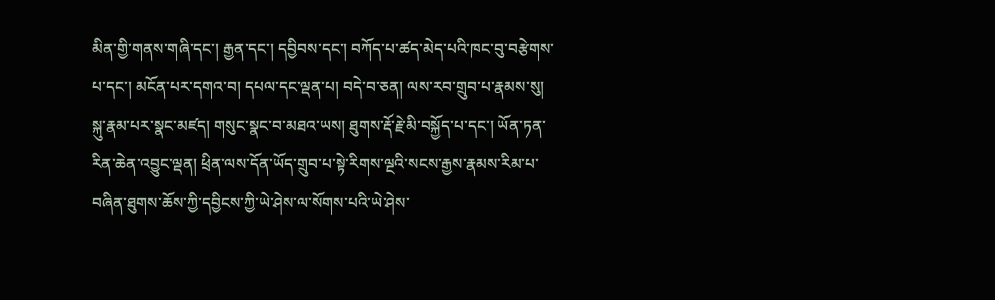མིན་གྱི་གནས་གཞི་དང་། རྒྱན་དང་། དབྱིབས་དང་། བཀོད་པ་ཚད་མེད་པའི་ཁང་བུ་བརྩེགས་པ་དང་། མངོན་པར་དགའ་བ། དཔལ་དང་ལྡན་པ། བདེ་བ་ཅན། ལས་རབ་གྲུབ་པ་རྣམས་སུ། སྐུ་རྣམ་པར་སྣང་མཛད། གསུང་སྣང་བ་མཐའ་ཡས། ཐུགས་རྡོ་རྗེ་མི་བསྐྱོད་པ་དང་། ཡོན་ཏན་རིན་ཆེན་འབྱུང་ལྡན། ཕྲིན་ལས་དོན་ཡོད་གྲུབ་པ་སྟེ་རིགས་ལྔའི་སངས་རྒྱས་རྣམས་རིམ་པ་བཞིན་ཐུགས་ཆོས་ཀྱི་དབྱིངས་ཀྱི་ཡེ་ཤེས་ལ་སོགས་པའི་ཡེ་ཤེས་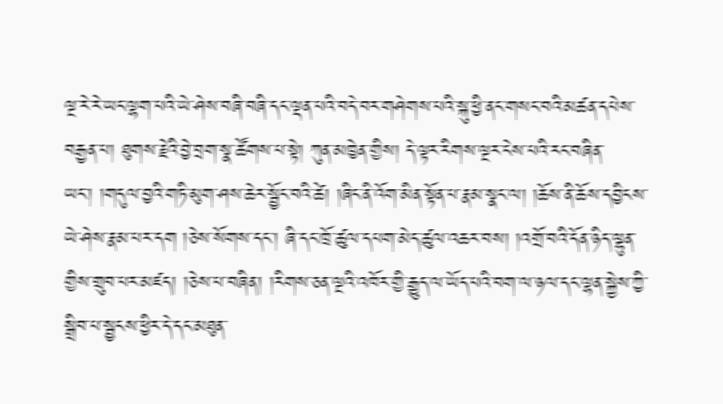ལྔ་རེ་རེ་ཡང་ལྷག་པའི་ཡེ་ཤེས་བཞི་བཞི་དང་ལྡན་པའི་བདེ་བར་གཤེགས་པའི་སྐུ་ཕྱི་ནང་གསང་བའི་མཚན་དཔེས་བརྒྱན་པ། ཐུགས་རྗེའི་བྱེ་བྲག་སྣ་ཚོགས་པ་སྟེ། ཀུན་མཁྱེན་གྱིས། དེ་ལྟར་རིགས་ལྔར་ངེས་པའི་རང་བཞིན་ཡང་། །གདུལ་བྱའི་གཏི་མུག་ཤས་ཆེར་སྦྱོང་བའི་ཚེ། །ཞིང་ནི་འོག་མིན་སྟོན་པ་རྣམ་སྣང་ལ། །ཆོས་ནི་ཆོས་དབྱིངས་ཡེ་ཤེས་རྣམ་པར་དག །ཅེས་སོགས་དང་། ཞི་དང་ཁྲོ་ཚུལ་དཔག་མེད་ཚུལ་འཆར་བས། །འགྲོ་བའི་དོན་ཉིད་ལྷུན་གྱིས་གྲུབ་པར་མཛད། །ཅེས་པ་བཞིན། །རིགས་ཅན་ལྔའི་འཁོར་གྱི་རྒྱུད་ལ་ཡོད་པའི་བག་ལ་ཉལ་དང་ལྷན་སྐྱེས་ཀྱི་སྒྲིབ་པ་སྦྱངས་ཕྱིར་དེ་དང་མཐུན་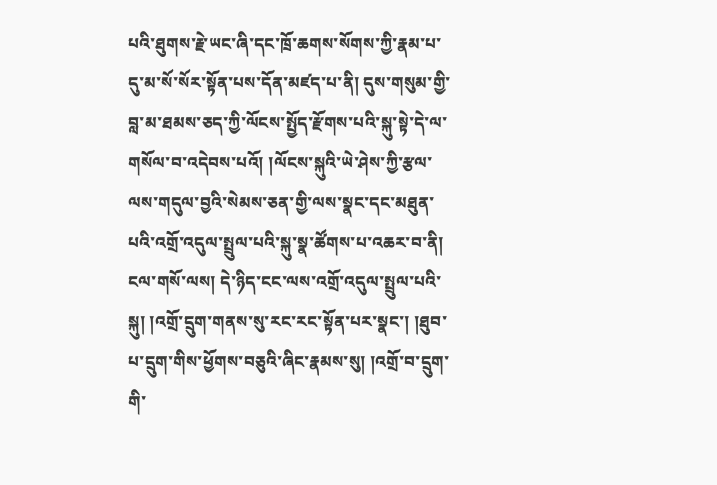པའི་ཐུགས་རྗེ་ཡང་ཞི་དང་ཁྲོ་ཆགས་སོགས་ཀྱི་རྣམ་པ་དུ་མ་སོ་སོར་སྟོན་པས་དོན་མཛད་པ་ནི། དུས་གསུམ་གྱི་བླ་མ་ཐམས་ཅད་ཀྱི་ལོངས་སྤྱོད་རྫོགས་པའི་སྐུ་སྟེ་དེ་ལ་གསོལ་བ་འདེབས་པའོ། །ལོངས་སྐུའི་ཡེ་ཤེས་ཀྱི་རྩལ་ལས་གདུལ་བྱའི་སེམས་ཅན་གྱི་ལས་སྣང་དང་མཐུན་པའི་འགྲོ་འདུལ་སྤྲུལ་པའི་སྐུ་སྣ་ཚོགས་པ་འཆར་བ་ནི། ངལ་གསོ་ལས། དེ་ཉིད་ངང་ལས་འགྲོ་འདུལ་སྤྲུལ་པའི་སྐུ། །འགྲོ་དྲུག་གནས་སུ་རང་རང་སྟོན་པར་སྣང་། །ཐུབ་པ་དྲུག་གིས་ཕྱོགས་བཅུའི་ཞིང་རྣམས་སུ། །འགྲོ་བ་དྲུག་གི་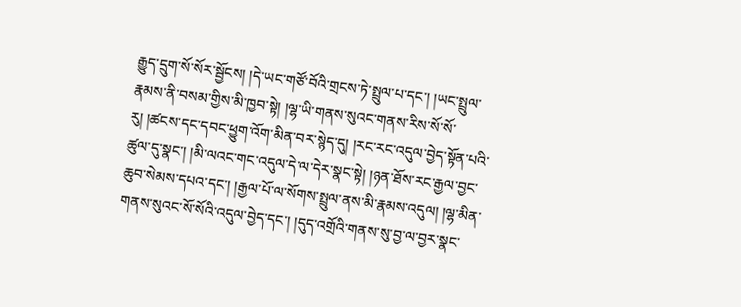རྒྱུད་དྲུག་སོ་སོར་སྦྱོངས། །དེ་ཡང་གཙོ་བོའི་གྲངས་ཏེ་སྤྲུལ་པ་དང་། །ཡང་སྤྲུལ་རྣམས་ནི་བསམ་གྱིས་མི་ཁྱབ་སྟེ། །ལྷ་ཡི་གནས་སུའང་གནས་རིས་སོ་སོ་རུ། །ཚངས་དང་དབང་ཕྱུག་འོག་མིན་བར་སྙེད་དུ། །རང་རང་འདུལ་བྱེད་སྟོན་པའི་ཚུལ་དུ་སྣང་། །མི་ལའང་གང་འདུལ་དེ་ལ་དེར་སྣང་སྟེ། །ཉན་ཐོས་རང་རྒྱལ་བྱང་ཆུབ་སེམས་དཔའ་དང་། །རྒྱལ་པོ་ལ་སོགས་སྤྲུལ་ནས་མི་རྣམས་འདུལ། །ལྷ་མིན་གནས་སུའང་སོ་སོའི་འདུལ་བྱེད་དང་། །དུད་འགྲོའི་གནས་སུ་བྱ་ལ་བྱར་སྣང་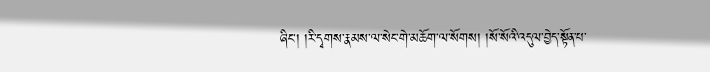ཞིང་། །རི་དྭགས་རྣམས་ལ་སེང་གེ་མཆོག་ལ་སོགས། །སོ་སོའི་འདུལ་བྱེད་སྟོན་པ་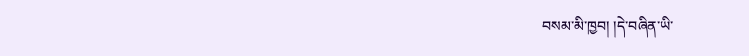བསམ་མི་ཁྱབ། །དེ་བཞིན་ཡི་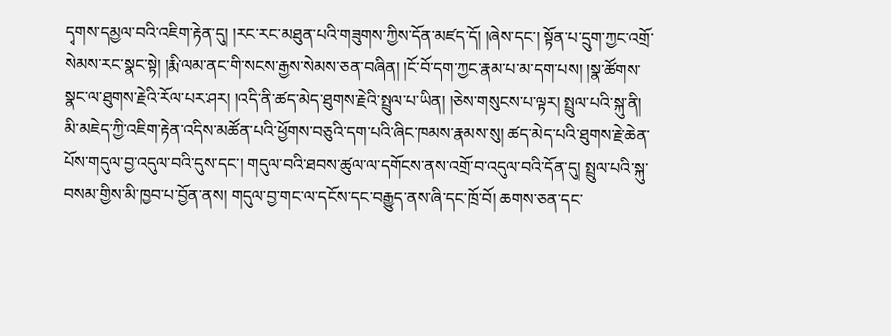དྭགས་དམྱལ་བའི་འཇིག་རྟེན་དུ། །རང་རང་མཐུན་པའི་གཟུགས་ཀྱིས་དོན་མཛད་དོ། །ཞེས་དང་། སྟོན་པ་དྲུག་ཀྱང་འགྲོ་སེམས་རང་སྣང་སྟེ། །རྨི་ལམ་ནང་གི་སངས་རྒྱས་སེམས་ཅན་བཞིན། །ངོ་བོ་དག་ཀྱང་རྣམ་པ་མ་དག་པས། །སྣ་ཚོགས་སྣང་ལ་ཐུགས་རྗེའི་རོལ་པར་ཤར། །འདི་ནི་ཚད་མེད་ཐུགས་རྗེའི་སྤྲུལ་པ་ཡིན། །ཅེས་གསུངས་པ་ལྟར། སྤྲུལ་པའི་སྐུ་ནི། མི་མཇེད་ཀྱི་འཇིག་རྟེན་འདིས་མཚོན་པའི་ཕྱོགས་བཅུའི་དག་པའི་ཞིང་ཁམས་རྣམས་སུ། ཚད་མེད་པའི་ཐུགས་རྗེ་ཆེན་པོས་གདུལ་བྱ་འདུལ་བའི་དུས་དང་། གདུལ་བའི་ཐབས་ཚུལ་ལ་དགོངས་ནས་འགྲོ་བ་འདུལ་བའི་དོན་དུ། སྤྲུལ་པའི་སྐུ་བསམ་གྱིས་མི་ཁྱབ་པ་བྱོན་ནས། གདུལ་བྱ་གང་ལ་དངོས་དང་བརྒྱུད་ནས་ཞི་དང་ཁྲོ་བོ། ཆགས་ཅན་དང་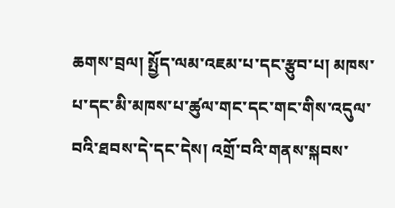ཆགས་བྲལ། སྤྱོད་ལམ་འཇམ་པ་དང་རྩུབ་པ། མཁས་པ་དང་མི་མཁས་པ་ཚུལ་གང་དང་གང་གིས་འདུལ་བའི་ཐབས་དེ་དང་དེས། འགྲོ་བའི་གནས་སྐབས་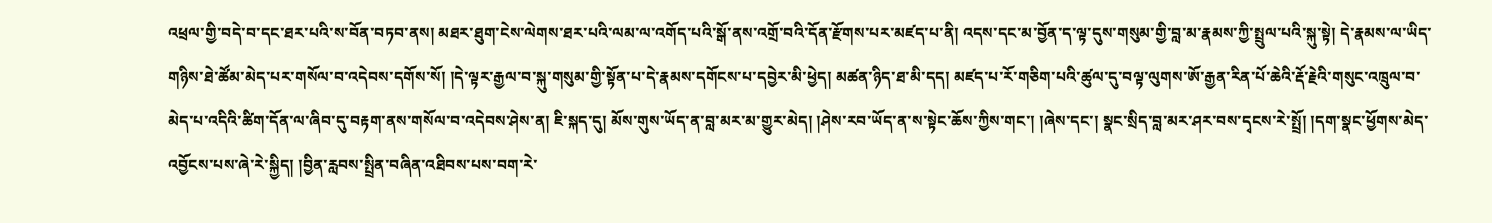འཕྲལ་གྱི་བདེ་བ་དང་ཐར་པའི་ས་བོན་བཏབ་ནས། མཐར་ཐུག་ངེས་ལེགས་ཐར་པའི་ལམ་ལ་འགོད་པའི་སྒོ་ནས་འགྲོ་བའི་དོན་རྫོགས་པར་མཛད་པ་ནི། འདས་དང་མ་བྱོན་ད་ལྟ་དུས་གསུམ་གྱི་བླ་མ་རྣམས་ཀྱི་སྤྲུལ་པའི་སྐུ་སྟེ། དེ་རྣམས་ལ་ཡིད་གཉིས་ཐེ་ཚོམ་མེད་པར་གསོལ་བ་འདེབས་དགོས་སོ། །དེ་ལྟར་རྒྱལ་བ་སྐུ་གསུམ་གྱི་སྟོན་པ་དེ་རྣམས་དགོངས་པ་དབྱེར་མི་ཕྱེད། མཚན་ཉིད་ཐ་མི་དད། མཛད་པ་རོ་གཅིག་པའི་ཚུལ་དུ་བལྟ་ལུགས་ཨོ་རྒྱན་རིན་པོ་ཆེའི་རྡོ་རྗེའི་གསུང་འཁྲུལ་བ་མེད་པ་འདིའི་ཚིག་དོན་ལ་ཞིབ་དུ་བརྟག་ནས་གསོལ་བ་འདེབས་ཤེས་ན། ཇི་སྐད་དུ། མོས་གུས་ཡོད་ན་བླ་མར་མ་གྱུར་མེད། །ཤེས་རབ་ཡོད་ན་ས་སྟེང་ཆོས་ཀྱིས་གང་། །ཞེས་དང་། སྣང་སྲིད་བླ་མར་ཤར་བས་དྭངས་རེ་སྤྲོ། །དག་སྣང་ཕྱོགས་མེད་འབྱོངས་པས་ཞེ་རེ་སྐྱིད། །བྱིན་རླབས་སྤྲིན་བཞིན་འཐིབས་པས་བག་རེ་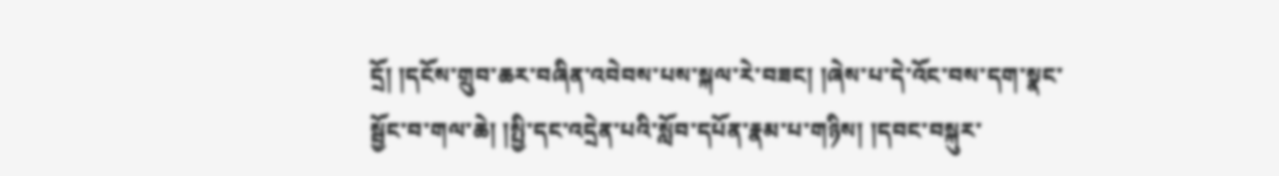དྲོ། །དངོས་གྲུབ་ཆར་བཞིན་འབེབས་པས་སྐལ་རེ་བཟང། །ཞེས་པ་དེ་འོང་བས་དག་སྣང་སྦྱོང་བ་གལ་ཆེ། །སྤྱི་དང་འདྲེན་པའི་སློབ་དཔོན་རྣམ་པ་གཉིས། །དབང་བསྐུར་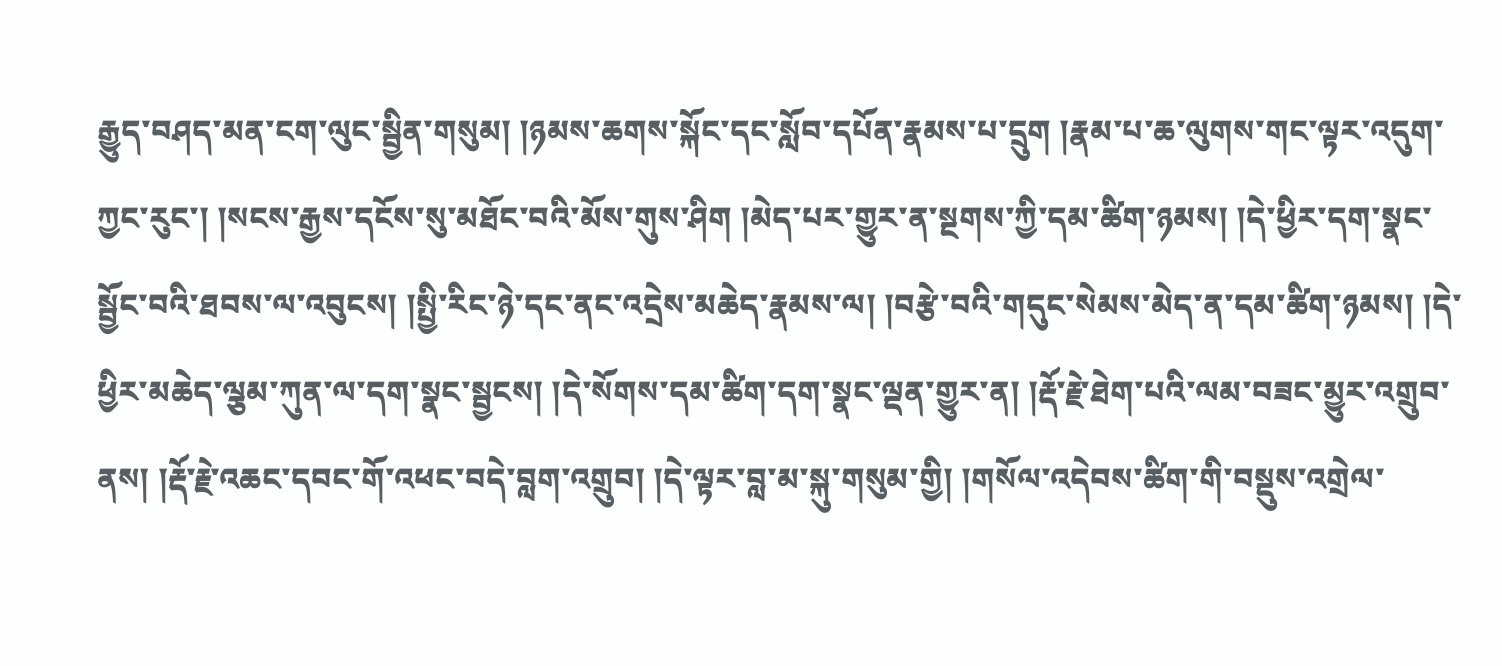རྒྱུད་བཤད་མན་ངག་ལུང་སྦྱིན་གསུམ། །ཉམས་ཆགས་སྐོང་དང་སློབ་དཔོན་རྣམས་པ་དྲུག །རྣམ་པ་ཆ་ལུགས་གང་ལྟར་འདུག་ཀྱང་རུང་། །སངས་རྒྱས་དངོས་སུ་མཐོང་བའི་མོས་གུས་ཤིག །མེད་པར་གྱུར་ན་སྔགས་ཀྱི་དམ་ཚིག་ཉམས། །དེ་ཕྱིར་དག་སྣང་སྦྱོང་བའི་ཐབས་ལ་འབུངས། །སྤྱི་རིང་ཉེ་དང་ནང་འདྲེས་མཆེད་རྣམས་ལ། །བརྩེ་བའི་གདུང་སེམས་མེད་ན་དམ་ཚིག་ཉམས། །དེ་ཕྱིར་མཆེད་ལྕམ་ཀུན་ལ་དག་སྣང་སྦྱངས། །དེ་སོགས་དམ་ཚིག་དག་སྣང་ལྡན་གྱུར་ན། །རྡོ་རྗེ་ཐེག་པའི་ལམ་བཟང་མྱུར་འགྲུབ་ནས། །རྡོ་རྗེ་འཆང་དབང་གོ་འཕང་བདེ་བླག་འགྲུབ། །དེ་ལྟར་བླ་མ་སྐུ་གསུམ་གྱི། །གསོལ་འདེབས་ཚིག་གི་བསྡུས་འགྲེལ་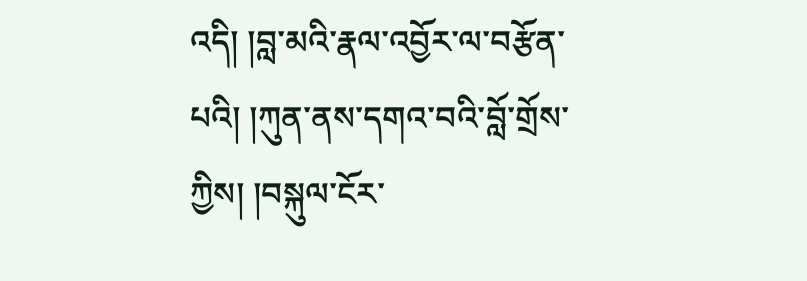འདི། །བླ་མའི་རྣལ་འབྱོར་ལ་བརྩོན་པའི། །ཀུན་ནས་དགའ་བའི་བློ་གྲོས་ཀྱིས། །བསྐུལ་ངོར་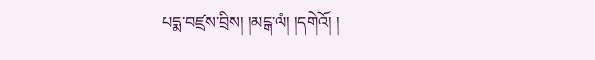པདྨ་བཛྲས་བྲིས། །མངྒ་ལཾ། །དགེའོ། །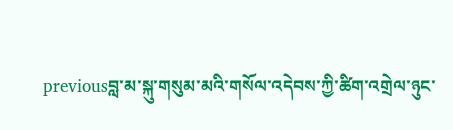previousབླ་མ་སྐུ་གསུམ་མའི་གསོལ་འདེབས་ཀྱི་ཚིག་འགྲེལ་ཉུང་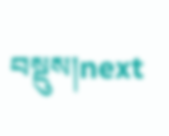བསྡུས།next